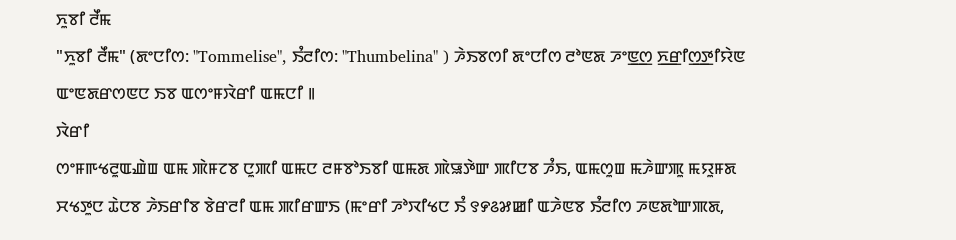ꯈꯨꯕꯤ ꯂꯩꯃ
"ꯈꯨꯕꯤ ꯂꯩꯃ" (ꯗꯦꯅꯤꯁ: "Tommelise", ꯏꯪꯂꯤꯁ: "Thumbelina" ) ꯍꯥꯏꯕꯁꯤ ꯗꯦꯅꯤꯁ ꯂꯣꯟꯗ ꯍꯦꯟ꯭ꯁ ꯈ꯭ꯔꯤꯁ꯭ꯇꯤꯌꯥꯟ ꯑꯦꯟꯗꯔꯁꯟꯅ ꯏꯕ ꯑꯁꯦꯝꯋꯥꯔꯤ ꯑꯃꯅꯤ ꯫
ꯋꯥꯔꯤ
ꯁꯦꯝꯒꯠꯂꯨꯑꯉꯥꯡ ꯑꯃ ꯄꯥꯝꯖꯕ ꯅꯨꯄꯤ ꯑꯃꯅ ꯂꯝꯕꯣꯏꯕꯤ ꯑꯃꯗ ꯄꯥꯎꯇꯥꯛ ꯄꯤꯅꯕ ꯍꯪꯏ, ꯑꯃꯁꯨꯡ ꯃꯍꯥꯛꯄꯨ ꯃꯌꯨꯝꯗ ꯆꯠꯇꯨꯅ ꯊꯥꯅꯕ ꯍꯥꯏꯔꯤꯕ ꯕꯥꯔꯂꯤ ꯑꯃ ꯄꯤꯔꯛꯏ (ꯃꯦꯔꯤ ꯍꯣꯋꯤꯠꯅ ꯏꯪ ꯱꯸꯴꯷ꯀꯤ ꯑꯍꯥꯟꯕ ꯏꯪꯂꯤꯁ ꯍꯟꯗꯣꯛꯄꯗ,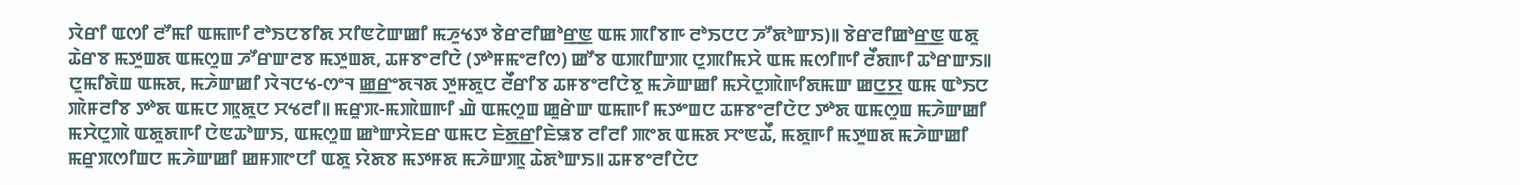ꯋꯥꯔꯤ ꯑꯁꯤ ꯂꯧꯃꯤ ꯑꯃꯒꯤ ꯂꯣꯏꯅꯕꯤꯗ ꯆꯤꯟꯖꯥꯛꯀꯤ ꯃꯍꯨꯠꯇ ꯕꯥꯔꯂꯤꯀꯣꯔ꯭ꯟ ꯑꯃ ꯄꯤꯕꯒ ꯂꯣꯏꯅꯅ ꯍꯧꯗꯣꯛꯏ)꯫ ꯕꯥꯔꯂꯤꯀꯣꯔ꯭ꯟ ꯑꯗꯨ ꯊꯥꯔꯕ ꯃꯇꯨꯡꯗ ꯑꯃꯁꯨꯡ ꯍꯧꯔꯛꯂꯕ ꯃꯇꯨꯡꯗ, ꯊꯝꯕꯦꯂꯤꯅꯥ (ꯇꯣꯝꯃꯦꯂꯤꯁ) ꯀꯧꯕ ꯑꯄꯤꯛꯄ ꯅꯨꯄꯤꯃꯆꯥ ꯑꯃ ꯃꯁꯤꯒꯤ ꯂꯩꯗꯒꯤ ꯊꯣꯔꯛꯏ꯫ ꯅꯨꯃꯤꯗꯥꯡ ꯑꯃꯗ, ꯃꯍꯥꯛꯀꯤ ꯋꯥꯜꯅꯠ-ꯁꯦꯜ ꯀ꯭ꯔꯦꯗꯜꯗ ꯇꯨꯝꯗꯨꯅ ꯂꯩꯔꯤꯕ ꯊꯝꯕꯦꯂꯤꯅꯥꯕꯨ ꯃꯍꯥꯛꯀꯤ ꯃꯆꯥꯅꯨꯄꯥꯒꯤꯗꯃꯛ ꯀꯅ꯭ꯌ ꯑꯃ ꯑꯣꯏꯅ ꯄꯥꯝꯂꯤꯕ ꯇꯣꯗ ꯑꯃꯅ ꯄꯨꯗꯨꯅ ꯆꯠꯂꯤ꯫ ꯃꯔꯨꯞ-ꯃꯄꯥꯡꯒꯤ ꯉꯥ ꯑꯃꯁꯨꯡ ꯀꯨꯔꯥꯛ ꯑꯃꯒꯤ ꯃꯇꯦꯡꯅ ꯊꯝꯕꯦꯂꯤꯅꯥꯅ ꯇꯣꯗ ꯑꯃꯁꯨꯡ ꯃꯍꯥꯛꯀꯤ ꯃꯆꯥꯅꯨꯄꯥ ꯑꯗꯨꯗꯒꯤ ꯅꯥꯟꯊꯣꯛꯏ, ꯑꯃꯁꯨꯡ ꯀꯣꯛꯆꯥꯐꯔ ꯑꯃꯅ ꯐꯥꯗ꯭ꯔꯤꯐꯥꯎꯕ ꯂꯤꯂꯤ ꯄꯦꯗ ꯑꯃꯗ ꯆꯦꯟꯊꯩ, ꯃꯗꯨꯒꯤ ꯃꯇꯨꯡꯗ ꯃꯍꯥꯛꯀꯤ ꯃꯔꯨꯞꯁꯤꯡꯅ ꯃꯍꯥꯛꯀꯤ ꯀꯝꯄꯦꯅꯤ ꯑꯗꯨ ꯌꯥꯗꯕ ꯃꯇꯝꯗ ꯃꯍꯥꯛꯄꯨ ꯊꯥꯗꯣꯛꯏ꯫ ꯊꯝꯕꯦꯂꯤꯅꯥꯅ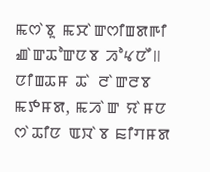ꯃꯁꯥꯕꯨ ꯃꯆꯥꯛꯁꯤꯡꯗꯒꯤ ꯉꯥꯛꯊꯣꯛꯅꯕ ꯍꯣꯠꯅꯩ꯫ ꯅꯤꯡꯊꯝ ꯊꯥ ꯂꯥꯛꯂꯕ ꯃꯇꯝꯗ, ꯃꯍꯥꯛ ꯌꯥꯝꯅ ꯁꯥꯊꯤꯅ ꯑꯋꯥꯕ ꯐꯤꯚꯝꯗ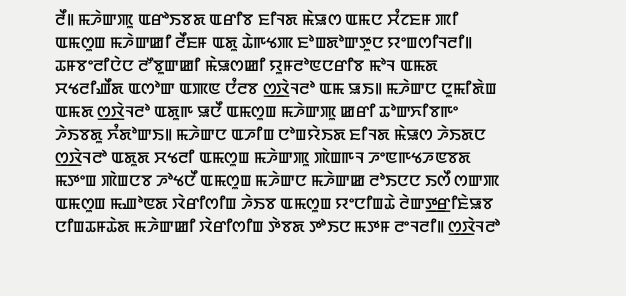ꯂꯩ꯫ ꯃꯍꯥꯛꯄꯨ ꯑꯔꯣꯏꯕꯗ ꯑꯔꯤꯕ ꯐꯤꯜꯗ ꯃꯥꯎꯁ ꯑꯃꯅ ꯆꯪꯖꯐꯝ ꯄꯤ ꯑꯃꯁꯨꯡ ꯃꯍꯥꯛꯀꯤ ꯂꯩꯐꯝ ꯑꯗꯨ ꯊꯥꯒꯠꯄ ꯐꯣꯡꯗꯣꯛꯇꯨꯅ ꯌꯦꯡꯁꯤꯜꯂꯤ꯫ ꯊꯝꯕꯦꯂꯤꯅꯥꯅ ꯂꯧꯕꯨꯛꯀꯤ ꯃꯥꯎꯁꯀꯤ ꯌꯨꯝꯂꯣꯟꯅꯔꯤꯕ ꯃꯣꯜ ꯑꯃꯗ ꯆꯠꯂꯤꯉꯩꯗ ꯑꯁꯣꯛ ꯑꯄꯟ ꯅꯪꯂꯕ ꯁ꯭ꯋꯥꯜꯂꯣ ꯑꯃ ꯎꯏ꯫ ꯃꯍꯥꯛꯅ ꯅꯨꯃꯤꯗꯥꯡ ꯑꯃꯗ ꯁ꯭ꯋꯥꯜꯂꯣ ꯑꯗꯨꯒ ꯎꯅꯩ ꯑꯃꯁꯨꯡ ꯃꯍꯥꯛꯄꯨ ꯀꯔꯤ ꯊꯣꯛꯈꯤꯕꯒꯦ ꯍꯥꯏꯕꯗꯨ ꯈꯪꯗꯣꯛꯏ꯫ ꯃꯍꯥꯛꯅ ꯑꯍꯤꯡ ꯅꯣꯡꯌꯥꯏꯗ ꯐꯤꯜꯗ ꯃꯥꯎꯁ ꯍꯥꯏꯗꯅ ꯁ꯭ꯋꯥꯜꯂꯣ ꯑꯗꯨꯗ ꯆꯠꯂꯤ ꯑꯃꯁꯨꯡ ꯃꯍꯥꯛꯄꯨ ꯄꯥꯡꯒꯜ ꯍꯦꯟꯒꯠꯍꯟꯕꯗ ꯃꯇꯦꯡ ꯄꯥꯡꯅꯕ ꯍꯣꯠꯅꯩ ꯑꯃꯁꯨꯡ ꯃꯍꯥꯛꯅ ꯃꯍꯥꯛꯀ ꯂꯣꯏꯅꯅ ꯏꯁꯩ ꯁꯛꯄ ꯑꯃꯁꯨꯡ ꯃꯉꯣꯟꯗ ꯋꯥꯔꯤꯁꯤꯡ ꯍꯥꯏꯕ ꯑꯃꯁꯨꯡ ꯌꯦꯅꯤꯡꯊꯥ ꯂꯥꯛꯇ꯭ꯔꯤꯐꯥꯎꯕ ꯅꯤꯡꯊꯝꯊꯥꯗ ꯃꯍꯥꯛꯀꯤ ꯋꯥꯔꯤꯁꯤꯡ ꯇꯥꯕꯗ ꯇꯣꯏꯅ ꯃꯇꯝ ꯂꯦꯜꯂꯤ꯫ ꯁ꯭ꯋꯥꯜꯂꯣ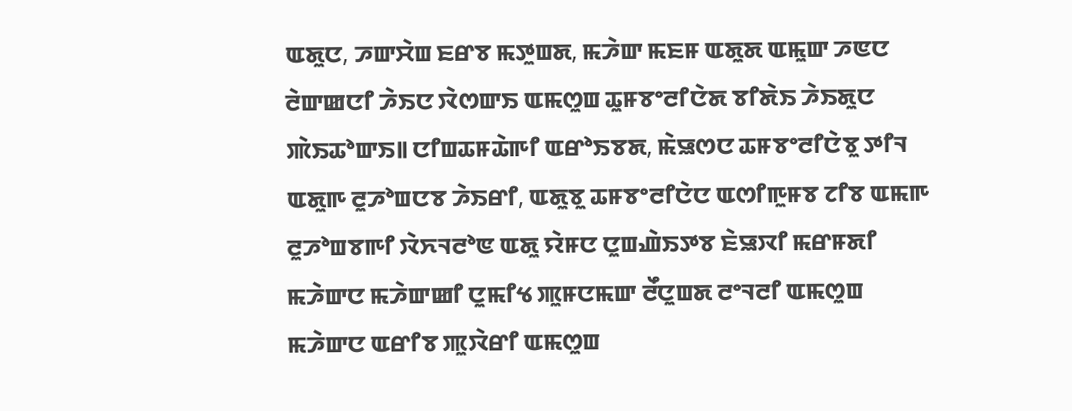ꯑꯗꯨꯅ, ꯍꯛꯆꯥꯡ ꯐꯔꯕ ꯃꯇꯨꯡꯗ, ꯃꯍꯥꯛ ꯃꯐꯝ ꯑꯗꯨꯗ ꯑꯃꯨꯛ ꯍꯟꯅ ꯂꯥꯛꯀꯅꯤ ꯍꯥꯏꯅ ꯋꯥꯁꯛꯏ ꯑꯃꯁꯨꯡ ꯊꯨꯝꯕꯦꯂꯤꯅꯥꯗ ꯕꯤꯗꯥꯏ ꯍꯥꯏꯗꯨꯅ ꯄꯥꯏꯊꯣꯛꯏ꯫ ꯅꯤꯡꯊꯝꯊꯥꯒꯤ ꯑꯔꯣꯏꯕꯗ, ꯃꯥꯎꯁꯅ ꯊꯝꯕꯦꯂꯤꯅꯥꯕꯨ ꯇꯤꯜ ꯑꯗꯨꯒ ꯂꯨꯍꯣꯡꯅꯕ ꯍꯥꯏꯔꯤ, ꯑꯗꯨꯕꯨ ꯊꯝꯕꯦꯂꯤꯅꯥꯅ ꯑꯁꯤꯒꯨꯝꯕ ꯖꯤꯕ ꯑꯃꯒ ꯂꯨꯍꯣꯡꯕꯒꯤ ꯋꯥꯈꯜꯂꯣꯟ ꯑꯗꯨ ꯌꯥꯝꯅ ꯅꯨꯡꯉꯥꯏꯇꯕ ꯐꯥꯎꯋꯤ ꯃꯔꯝꯗꯤ ꯃꯍꯥꯛꯅ ꯃꯍꯥꯛꯀꯤ ꯅꯨꯃꯤꯠ ꯄꯨꯝꯅꯃꯛ ꯂꯩꯅꯨꯡꯗ ꯂꯦꯜꯂꯤ ꯑꯃꯁꯨꯡ ꯃꯍꯥꯛꯅ ꯑꯔꯤꯕ ꯄꯨꯋꯥꯔꯤ ꯑꯃꯁꯨꯡ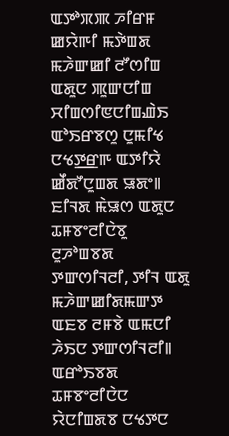ꯑꯇꯣꯞꯄ ꯍꯤꯔꯝ ꯀꯌꯥꯒꯤ ꯃꯇꯥꯡꯗ ꯃꯍꯥꯛꯀꯤ ꯂꯧꯁꯤꯡ ꯑꯗꯨꯅ ꯄꯨꯛꯅꯤꯡ ꯆꯤꯡꯁꯤꯟꯅꯤꯡꯉꯥꯏ ꯑꯣꯏꯔꯕꯁꯨ ꯅꯨꯃꯤꯠ ꯅꯠꯇ꯭ꯔꯒ ꯑꯇꯤꯌꯥ ꯀꯩꯗꯧꯅꯨꯡꯗ ꯎꯗꯦ꯫ ꯐꯤꯜꯗ ꯃꯥꯎꯁ ꯑꯗꯨꯅ ꯊꯝꯕꯦꯂꯤꯅꯥꯕꯨ ꯂꯨꯍꯣꯡꯕꯗ ꯇꯛꯁꯤꯜꯂꯤ, ꯇꯤꯜ ꯑꯗꯨ ꯃꯍꯥꯛꯀꯤꯗꯃꯛꯇ ꯑꯐꯕ ꯂꯝꯕꯥ ꯑꯃꯅꯤ ꯍꯥꯏꯅ ꯇꯛꯁꯤꯜꯂꯤ꯫ ꯑꯔꯣꯏꯕꯗ ꯊꯝꯕꯦꯂꯤꯅꯥꯅ ꯌꯥꯅꯤꯡꯗꯕ ꯅꯠꯇꯅ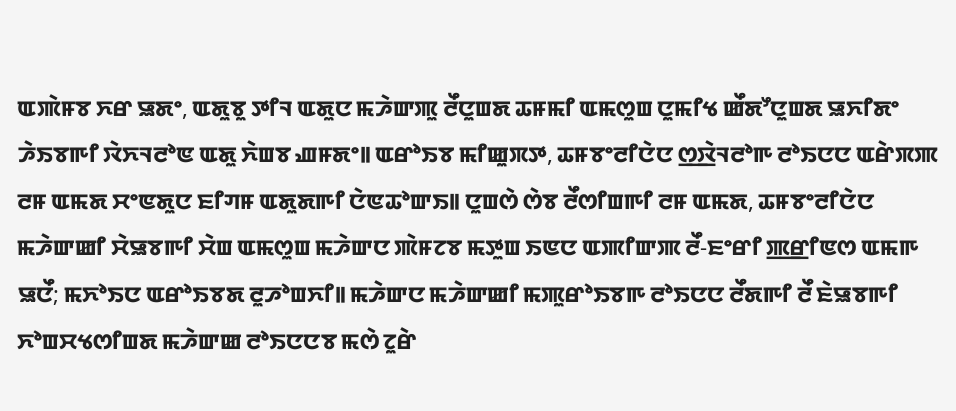ꯑꯄꯥꯝꯕ ꯈꯔ ꯎꯗꯦ, ꯑꯗꯨꯕꯨ ꯇꯤꯜ ꯑꯗꯨꯅ ꯃꯍꯥꯛꯄꯨ ꯂꯩꯅꯨꯡꯗ ꯊꯝꯃꯤ ꯑꯃꯁꯨꯡ ꯅꯨꯃꯤꯠ ꯀꯩꯗꯧꯅꯨꯡꯗ ꯎꯈꯤꯗꯦ ꯍꯥꯏꯕꯒꯤ ꯋꯥꯈꯜꯂꯣꯟ ꯑꯗꯨ ꯈꯥꯡꯕ ꯉꯝꯗꯦ꯫ ꯑꯔꯣꯏꯕ ꯃꯤꯀꯨꯞꯇ, ꯊꯝꯕꯦꯂꯤꯅꯥꯅ ꯁ꯭ꯋꯥꯜꯂꯣꯒ ꯂꯣꯏꯅꯅ ꯑꯔꯥꯞꯄ ꯂꯝ ꯑꯃꯗ ꯆꯦꯟꯗꯨꯅ ꯐꯤꯚꯝ ꯑꯗꯨꯗꯒꯤ ꯅꯥꯟꯊꯣꯛꯏ꯫ ꯅꯨꯡꯁꯥ ꯁꯥꯕ ꯂꯩꯁꯤꯡꯒꯤ ꯂꯝ ꯑꯃꯗ, ꯊꯝꯕꯦꯂꯤꯅꯥꯅ ꯃꯍꯥꯛꯀꯤ ꯆꯥꯎꯕꯒꯤ ꯆꯥꯡ ꯑꯃꯁꯨꯡ ꯃꯍꯥꯛꯅ ꯄꯥꯝꯖꯕ ꯃꯇꯨꯡ ꯏꯟꯅ ꯑꯄꯤꯛꯄ ꯂꯩ-ꯐꯦꯔꯤ ꯄ꯭ꯔꯤꯟꯁ ꯑꯃꯒ ꯎꯅꯩ; ꯃꯈꯣꯏꯅ ꯑꯔꯣꯏꯕꯗ ꯂꯨꯍꯣꯡꯈꯤ꯫ ꯃꯍꯥꯛꯅ ꯃꯍꯥꯛꯀꯤ ꯃꯄꯨꯔꯣꯏꯕꯒ ꯂꯣꯏꯅꯅ ꯂꯩꯗꯒꯤ ꯂꯩ ꯐꯥꯎꯕꯒꯤ ꯈꯣꯡꯆꯠꯁꯤꯡꯗ ꯃꯍꯥꯛꯀ ꯂꯣꯏꯅꯅꯕ ꯃꯁꯥ ꯖꯨꯔꯥ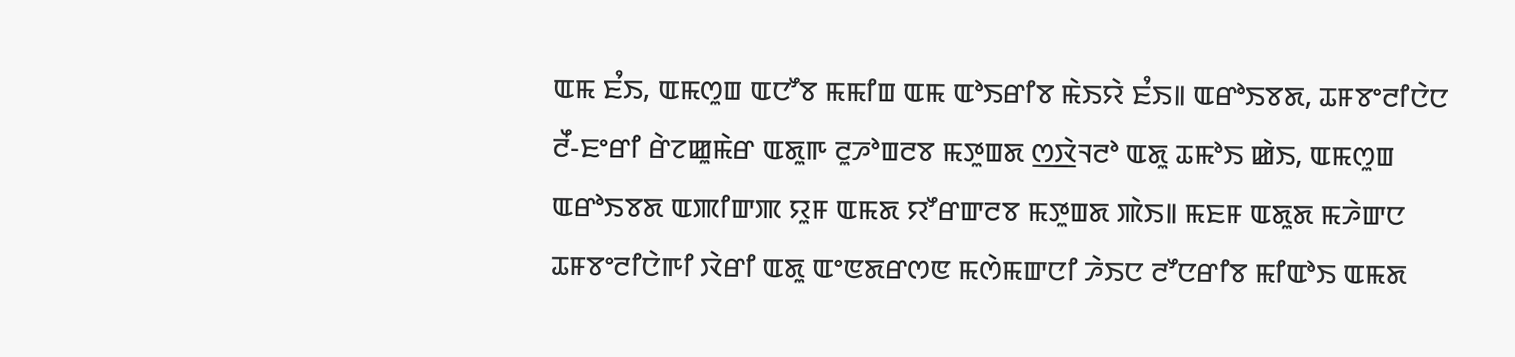ꯑꯃ ꯐꯪꯏ, ꯑꯃꯁꯨꯡ ꯑꯅꯧꯕ ꯃꯃꯤꯡ ꯑꯃ ꯑꯣꯏꯔꯤꯕ ꯃꯥꯏꯌꯥ ꯐꯪꯏ꯫ ꯑꯔꯣꯏꯕꯗ, ꯊꯝꯕꯦꯂꯤꯅꯥꯅ ꯂꯩ-ꯐꯦꯔꯤ ꯔꯥꯖꯀꯨꯃꯥꯔ ꯑꯗꯨꯒ ꯂꯨꯍꯣꯡꯂꯕ ꯃꯇꯨꯡꯗ ꯁ꯭ꯋꯥꯜꯂꯣ ꯑꯗꯨ ꯊꯃꯣꯏ ꯀꯥꯏ, ꯑꯃꯁꯨꯡ ꯑꯔꯣꯏꯕꯗ ꯑꯄꯤꯛꯄ ꯌꯨꯝ ꯑꯃꯗ ꯌꯧꯔꯛꯂꯕ ꯃꯇꯨꯡꯗ ꯄꯥꯏ꯫ ꯃꯐꯝ ꯑꯗꯨꯗ ꯃꯍꯥꯛꯅ ꯊꯝꯕꯦꯂꯤꯅꯥꯒꯤ ꯋꯥꯔꯤ ꯑꯗꯨ ꯑꯦꯟꯗꯔꯁꯟ ꯃꯁꯥꯃꯛꯅꯤ ꯍꯥꯏꯅ ꯂꯧꯅꯔꯤꯕ ꯃꯤꯑꯣꯏ ꯑꯃꯗ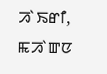ꯍꯥꯏꯔꯤ, ꯃꯍꯥꯛꯅ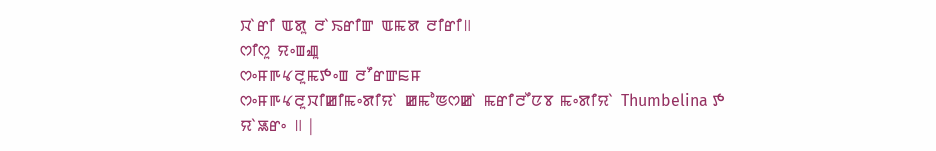ꯋꯥꯔꯤ ꯑꯗꯨ ꯂꯥꯏꯔꯤꯛ ꯑꯃꯗ ꯂꯤꯔꯤ꯫
ꯁꯤꯁꯨ ꯌꯦꯡꯉꯨ
ꯁꯦꯝꯒꯠꯂꯨꯃꯇꯦꯡ ꯂꯧꯔꯛꯐꯝ
ꯁꯦꯝꯒꯠꯂꯨꯋꯤꯀꯤꯃꯦꯗꯤꯌꯥ ꯀꯃꯣꯟꯁꯀꯥ ꯃꯔꯤꯂꯩꯅꯕ ꯃꯦꯗꯤꯌꯥ Thumbelina ꯇ ꯌꯥꯎꯔꯦ ꯫ |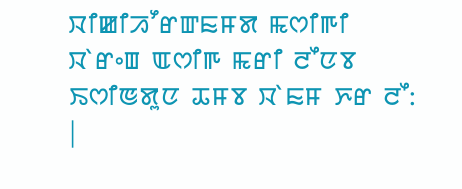ꯋꯤꯀꯤꯍꯧꯔꯛꯐꯝꯗ ꯃꯁꯤꯒꯤ ꯋꯥꯔꯦꯡ ꯑꯁꯤꯒ ꯃꯔꯤ ꯂꯩꯅꯕ ꯏꯁꯤꯟꯗꯨꯅ ꯊꯝꯕ ꯋꯥꯐꯝ ꯈꯔ ꯂꯩ: |